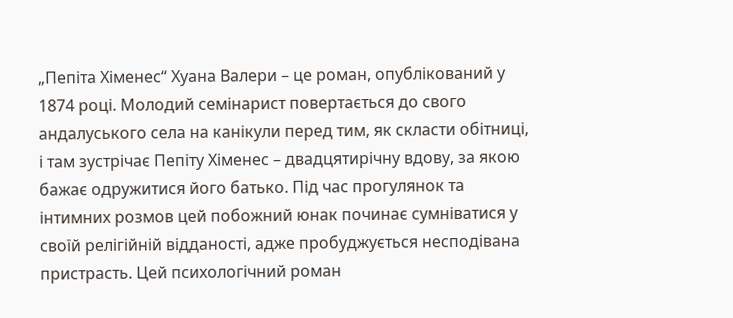„Пепіта Хіменес“ Хуана Валери – це роман, опублікований у 1874 році. Молодий семінарист повертається до свого андалуського села на канікули перед тим, як скласти обітниці, і там зустрічає Пепіту Хіменес – двадцятирічну вдову, за якою бажає одружитися його батько. Під час прогулянок та інтимних розмов цей побожний юнак починає сумніватися у своїй релігійній відданості, адже пробуджується несподівана пристрасть. Цей психологічний роман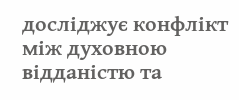досліджує конфлікт між духовною відданістю та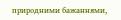природними бажаннями,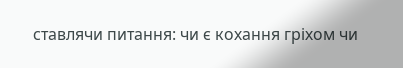ставлячи питання: чи є кохання гріхом чи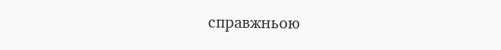справжньою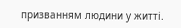призванням людини у житті.